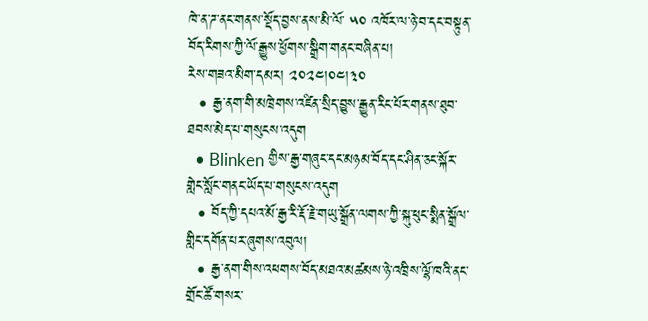ཁེ་ན་ཌ་ནང་གནས་སྡོད་བྱས་ནས་མི་ལོ་ ༥༠ འཁོར་ལ་ཉེ་བ་དང་བསྟུན་བོད་རིགས་ཀྱི་ལོ་རྒྱུས་ཕྱོགས་སྒྲིག་གནང་བཞིན་པ།
རེས་གཟའ་མིག་དམར། ༢༠༢༤།༠༤།༣༠
  • རྒྱ་ནག་གི་མཁྲེགས་འཛིན་སྲིད་བྱུས་རྒྱུན་རིང་པོར་གནས་ཐུབ་ཐབས་མེད་པ་གསུངས་འདུག
  • Blinken གྱིས་རྒྱ་གཞུང་དང་མཉམ་བོད་དང་ཤིན་ཅང་སྐོར་གླེང་སློང་གནང་ཡོད་པ་གསུངས་འདུག
  • བོད་ཀྱི་དཔའ་མོ་རྒྱ་རི་རྡོ་རྗེ་གཡུ་སྒྲོན་ལགས་ཀྱི་སྐུ་ཕུང་སྨིན་སྒྲོལ་གླིང་དགོན་པར་ཞུགས་འབུལ།
  • རྒྱ་ནག་གིས་འཕགས་བོད་མཐའ་མཚམས་ཉེ་འཁྲིས་ལྷོ་ཁའི་ནང་གྲོང་ཚོ་གསར་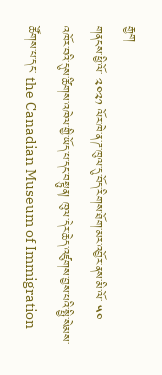རྒྱག
གནངས་ཕྱི་ལོ་ ༢༠༢༡ ལོར་ཁེ་ན་ཌ་ཁུལ་དུ་བོད་རིགས་ཐོག་མར་འབྱོར་ནས་མི་ལོ་ ༥༠ འཁོར་བའི་དུས་ཚིགས་འཁེལ་གྱི་ཡོད་པ་དང་བསྟུན། ཁུལ་དེར་ཆེད་འཛུགས་བྱས་པའི་སྤྱི་སེམས་ཚོགས་པ་དང་ the Canadian Museum of Immigration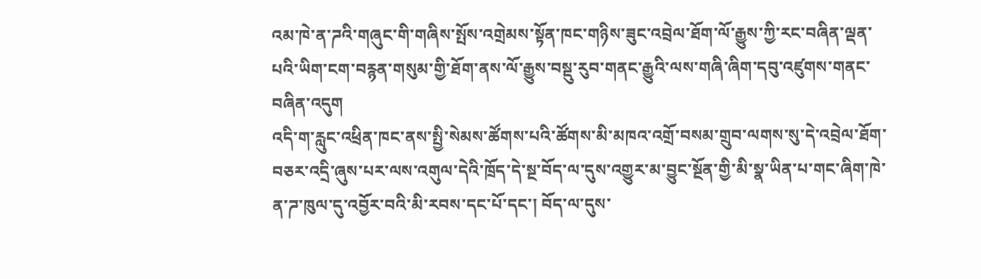འམ་ཁེ་ན་ཌའི་གཞུང་གི་གཞིས་སྤོས་འགྲེམས་སྟོན་ཁང་གཉིས་ཟུང་འབྲེལ་ཐོག་ལོ་རྒྱུས་ཀྱི་རང་བཞིན་ལྡན་པའི་ཡིག་ངག་བརྙན་གསུམ་གྱི་ཐོག་ནས་ལོ་རྒྱུས་བསྡུ་རུབ་གནང་རྒྱུའི་ལས་གཞི་ཞིག་དབུ་འཛུགས་གནང་བཞིན་འདུག
འདི་ག་རླུང་འཕྲིན་ཁང་ནས་སྤྱི་སེམས་ཚོགས་པའི་ཚོགས་མི་མཁའ་འགྲོ་བསམ་གྲུབ་ལགས་སུ་དེ་འབྲེལ་ཐོག་བཅར་འདྲི་ཞུས་པར་ལས་འགུལ་དེའི་ཁྲོད་དེ་སྔ་བོད་ལ་དུས་འགྱུར་མ་བྱུང་སྔོན་གྱི་མི་སྣ་ཡིན་པ་གང་ཞིག་ཁེ་ན་ཌ་ཁུལ་དུ་འབྱོར་བའི་མི་རབས་དང་པོ་དང་། བོད་ལ་དུས་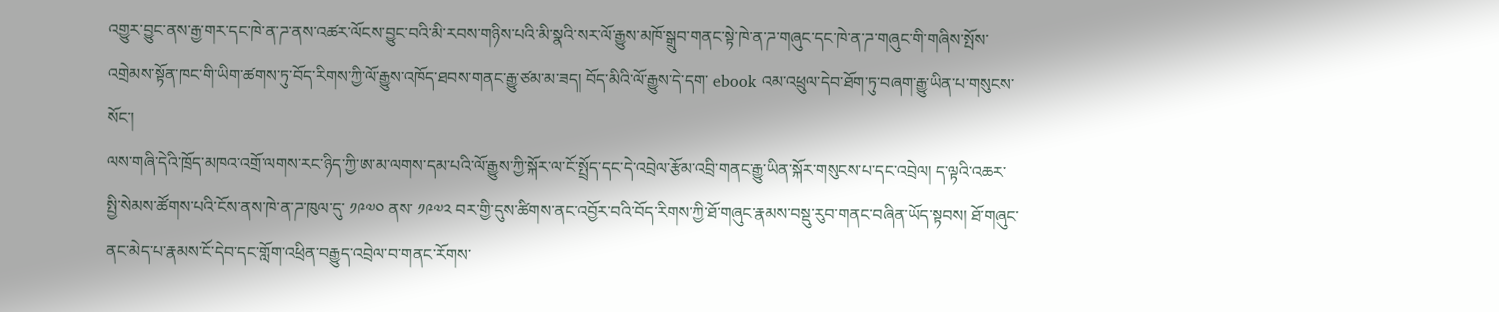འགྱུར་བྱུང་ནས་རྒྱ་གར་དང་ཁེ་ན་ཌ་ནས་འཚར་ལོངས་བྱུང་བའི་མི་རབས་གཉིས་པའི་མི་སྣའི་སར་ལོ་རྒྱུས་མཁོ་སྒྲུབ་གནང་སྟེ་ཁེ་ན་ཌ་གཞུང་དང་ཁེ་ན་ཌ་གཞུང་གི་གཞིས་སྤོས་འགྲེམས་སྟོན་ཁང་གི་ཡིག་ཚགས་ཏུ་བོད་རིགས་ཀྱི་ལོ་རྒྱུས་འཁོད་ཐབས་གནང་རྒྱུ་ཙམ་མ་ཟད། བོད་མིའི་ལོ་རྒྱུས་དེ་དག་ ebook འམ་འཕྲུལ་དེབ་ཐོག་ཏུ་བཞག་རྒྱུ་ཡིན་པ་གསུངས་སོང་།
ལས་གཞི་དེའི་ཁྲོད་མཁའ་འགྲོ་ལགས་རང་ཉིད་ཀྱི་ཨ་མ་ལགས་དམ་པའི་ལོ་རྒྱུས་ཀྱི་སྐོར་ལ་ངོ་སྤྲོད་དང་དེ་འབྲེལ་རྩོམ་འབྲི་གནང་རྒྱུ་ཡིན་སྐོར་གསུངས་པ་དང་འབྲེལ། ད་ལྟའི་འཆར་སྤྱི་སེམས་ཚོགས་པའི་ངོས་ནས་ཁེ་ན་ཌ་ཁུལ་དུ་ ༡༩༧༠ ནས་ ༡༩༧༢ བར་གྱི་དུས་ཚིགས་ནང་འབྱོར་བའི་བོད་རིགས་ཀྱི་ཐོ་གཞུང་རྣམས་བསྡུ་རུབ་གནང་བཞིན་ཡོད་སྟབས། ཐོ་གཞུང་ནང་མེད་པ་རྣམས་ངོ་དེབ་དང་གློག་འཕྲིན་བརྒྱུད་འབྲེལ་བ་གནང་རོགས་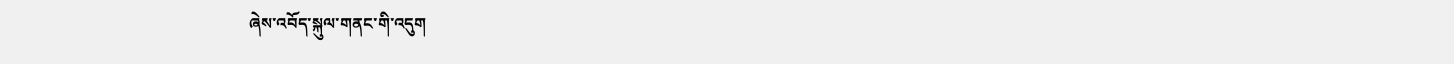ཞེས་འབོད་སྐུལ་གནང་གི་འདུག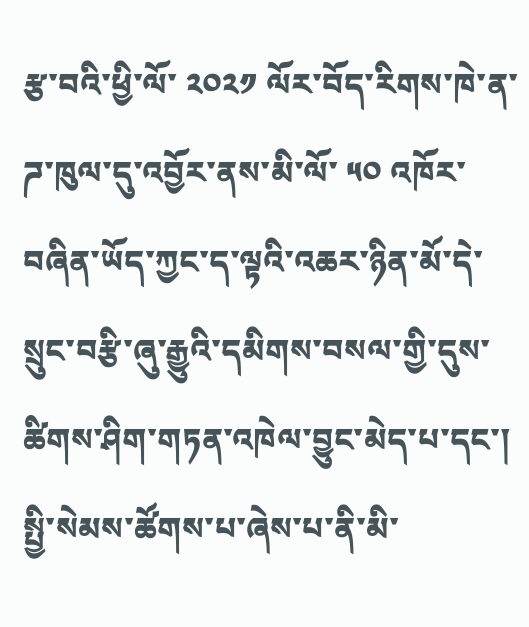རྩ་བའི་ཕྱི་ལོ་ ༢༠༢༡ ལོར་བོད་རིགས་ཁེ་ན་ཌ་ཁུལ་དུ་འབྱོར་ནས་མི་ལོ་ ༥༠ འཁོར་བཞིན་ཡོད་ཀྱང་ད་ལྟའི་འཆར་ཉིན་མོ་དེ་སྲུང་བརྩི་ཞུ་རྒྱུའི་དམིགས་བསལ་གྱི་དུས་ཚིགས་ཤིག་གཏན་འཁེལ་བྱུང་མེད་པ་དང་། སྤྱི་སེམས་ཚོགས་པ་ཞེས་པ་ནི་མི་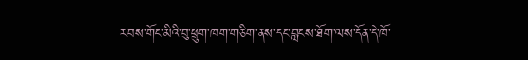རབས་གོང་མིའི་བུ་ཕྲུག་ཁག་གཅིག་ནས་དང་བླངས་ཐོག་ལས་དོན་དེ་ཁོ་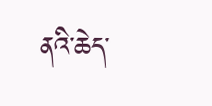ནའི་ཆེད་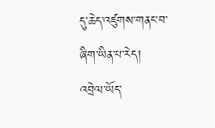དུ་ཆེད་འཛུགས་གནང་བ་ཞིག་ཡིན་པ་རེད།
འབྲེལ་ཡོད་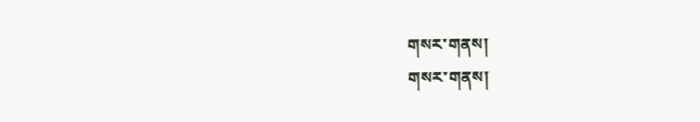གསར་གནས།
གསར་གནས།